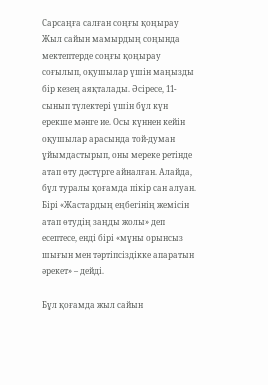Сарсаңға салған соңғы қоңырау
Жыл сайын мамырдың соңында мектептерде соңғы қоңырау соғылып, оқушылар үшін маңызды бір кезең аяқталады. Әсіресе, 11-сынып түлектері үшін бұл күн ерекше мәнге ие. Осы күннен кейін оқушылар арасында той-думан ұйымдастырып, оны мереке ретінде атап өту дәстүрге айналған. Алайда, бұл туралы қоғамда пікір сан алуан. Бірі «Жастардың еңбегінің жемісін атап өтудің заңды жолы» деп есептесе, енді бірі «мұны орынсыз шығын мен тәртіпсіздікке апаратын әрекет» – дейді.

Бұл қоғамда жыл сайын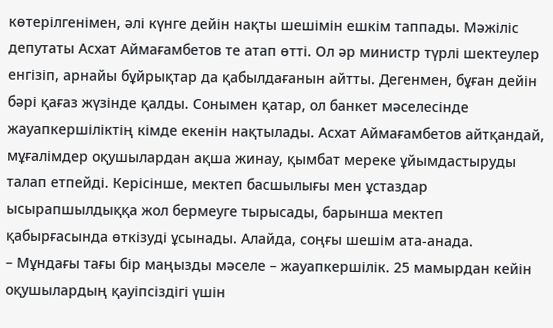көтерілгенімен, әлі күнге дейін нақты шешімін ешкім таппады. Мәжіліс депутаты Асхат Аймағамбетов те атап өтті. Ол әр министр түрлі шектеулер енгізіп, арнайы бұйрықтар да қабылдағанын айтты. Дегенмен, бұған дейін бәрі қағаз жүзінде қалды. Сонымен қатар, ол банкет мәселесінде жауапкершіліктің кімде екенін нақтылады. Асхат Аймағамбетов айтқандай, мұғалімдер оқушылардан ақша жинау, қымбат мереке ұйымдастыруды талап етпейді. Керісінше, мектеп басшылығы мен ұстаздар ысырапшылдыққа жол бермеуге тырысады, барынша мектеп қабырғасында өткізуді ұсынады. Алайда, соңғы шешім ата-анада.
– Мұндағы тағы бір маңызды мәселе – жауапкершілік. 25 мамырдан кейін оқушылардың қауіпсіздігі үшін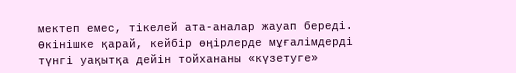мектеп емес, тікелей ата-аналар жауап береді. Өкінішке қарай, кейбір өңірлерде мұғалімдерді түнгі уақытқа дейін тойхананы «күзетуге»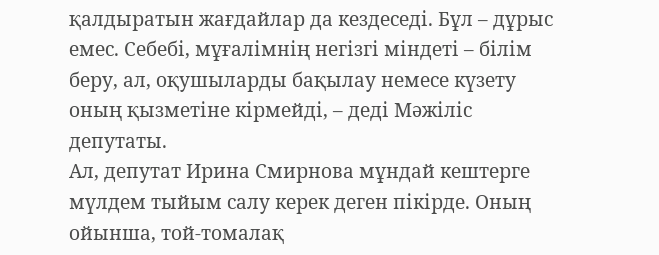қалдыратын жағдайлар да кездеседі. Бұл – дұрыс емес. Себебі, мұғалімнің негізгі міндеті – білім беру, ал, оқушыларды бақылау немесе күзету оның қызметіне кірмейді, – деді Мәжіліс депутаты.
Ал, депутат Ирина Смирнова мұндай кештерге мүлдем тыйым салу керек деген пікірде. Оның ойынша, той-томалақ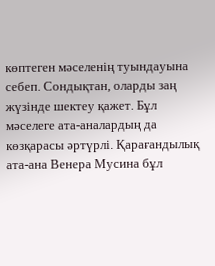көптеген мәселенің туындауына себеп. Сондықтан, оларды заң жүзінде шектеу қажет. Бұл мәселеге ата-аналардың да көзқарасы әртүрлі. Қарағандылық ата-ана Венера Мусина бұл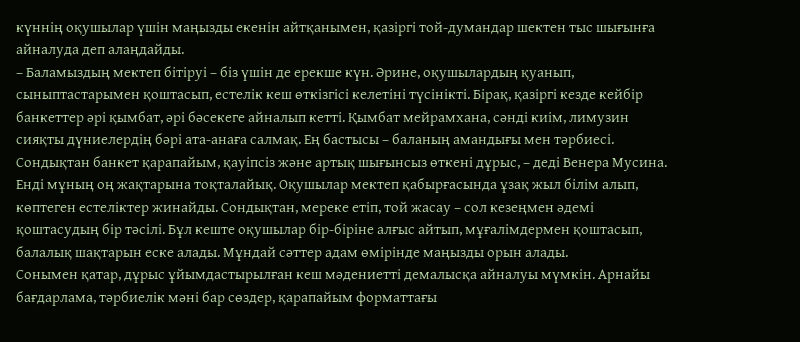күннің оқушылар үшін маңызды екенін айтқанымен, қазіргі той-думандар шектен тыс шығынға айналуда деп алаңдайды.
– Баламыздың мектеп бітіруі – біз үшін де ерекше күн. Әрине, оқушылардың қуанып, сыныптастарымен қоштасып, естелік кеш өткізгісі келетіні түсінікті. Бірақ, қазіргі кезде кейбір банкеттер әрі қымбат, әрі бәсекеге айналып кетті. Қымбат мейрамхана, сәнді киім, лимузин сияқты дүниелердің бәрі ата-анаға салмақ. Ең бастысы – баланың амандығы мен тәрбиесі. Сондықтан банкет қарапайым, қауіпсіз және артық шығынсыз өткені дұрыс, – деді Венера Мусина.
Енді мұның оң жақтарына тоқталайық. Оқушылар мектеп қабырғасында ұзақ жыл білім алып, көптеген естеліктер жинайды. Сондықтан, мереке етіп, той жасау – сол кезеңмен әдемі қоштасудың бір тәсілі. Бұл кеште оқушылар бір-біріне алғыс айтып, мұғалімдермен қоштасып, балалық шақтарын еске алады. Мұндай сәттер адам өмірінде маңызды орын алады.
Сонымен қатар, дұрыс ұйымдастырылған кеш мәдениетті демалысқа айналуы мүмкін. Арнайы бағдарлама, тәрбиелік мәні бар сөздер, қарапайым форматтағы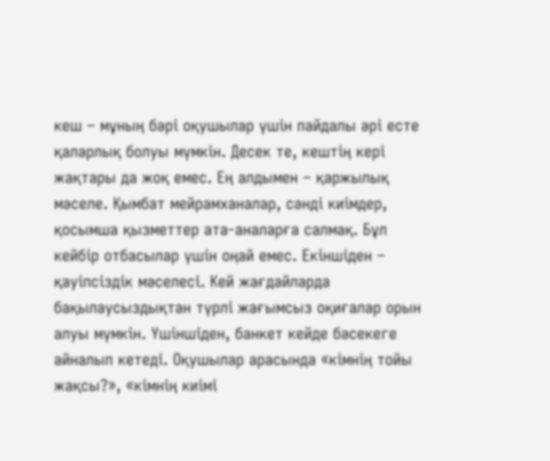кеш – мұның бәрі оқушылар үшін пайдалы әрі есте қаларлық болуы мүмкін. Десек те, кештің кері жақтары да жоқ емес. Ең алдымен – қаржылық мәселе. Қымбат мейрамханалар, сәнді киімдер, қосымша қызметтер ата-аналарға салмақ. Бұл кейбір отбасылар үшін оңай емес. Екіншіден – қауіпсіздік мәселесі. Кей жағдайларда бақылаусыздықтан түрлі жағымсыз оқиғалар орын алуы мүмкін. Үшіншіден, банкет кейде бәсекеге айналып кетеді. Оқушылар арасында «кімнің тойы жақсы?», «кімнің киімі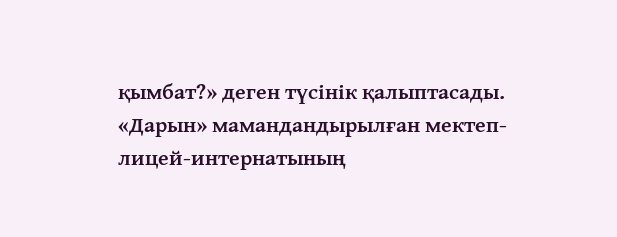қымбат?» деген түсінік қалыптасады.
«Дарын» мамандандырылған мектеп-лицей-интернатының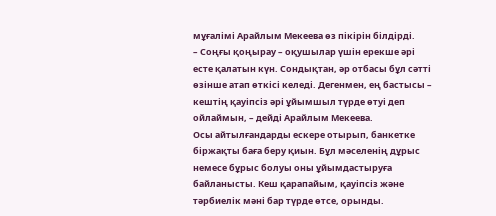мұғалімі Арайлым Мекеева өз пікірін білдірді.
– Соңғы қоңырау – оқушылар үшін ерекше әрі есте қалатын күн. Сондықтан, әр отбасы бұл сәтті өзінше атап өткісі келеді. Дегенмен, ең бастысы – кештің қауіпсіз әрі ұйымшыл түрде өтуі деп ойлаймын, – дейді Арайлым Мекеева.
Осы айтылғандарды ескере отырып, банкетке біржақты баға беру қиын. Бұл мәселенің дұрыс немесе бұрыс болуы оны ұйымдастыруға байланысты. Кеш қарапайым, қауіпсіз және тәрбиелік мәні бар түрде өтсе, орынды.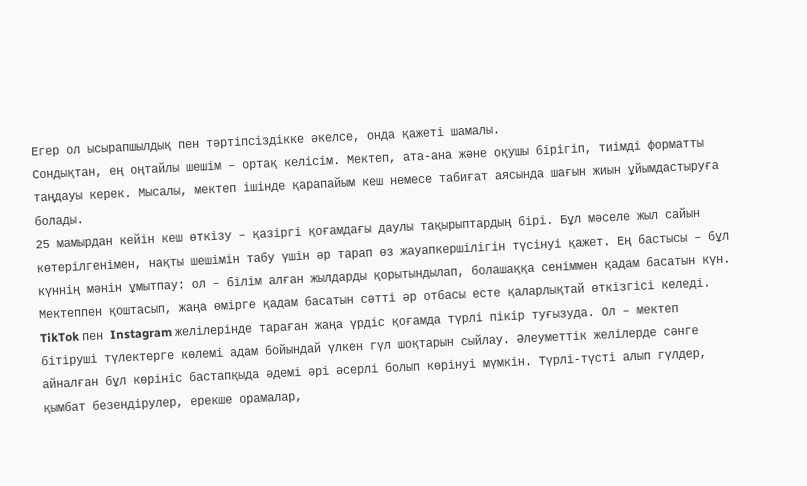Егер ол ысырапшылдық пен тәртіпсіздікке әкелсе, онда қажеті шамалы.
Сондықтан, ең оңтайлы шешім – ортақ келісім. Мектеп, ата-ана және оқушы бірігіп, тиімді форматты таңдауы керек. Мысалы, мектеп ішінде қарапайым кеш немесе табиғат аясында шағын жиын ұйымдастыруға болады.
25 мамырдан кейін кеш өткізу – қазіргі қоғамдағы даулы тақырыптардың бірі. Бұл мәселе жыл сайын көтерілгенімен, нақты шешімін табу үшін әр тарап өз жауапкершілігін түсінуі қажет. Ең бастысы – бұл күннің мәнін ұмытпау: ол – білім алған жылдарды қорытындылап, болашаққа сеніммен қадам басатын күн.
Мектеппен қоштасып, жаңа өмірге қадам басатын сәтті әр отбасы есте қаларлықтай өткізгісі келеді. TikTok пен Instagram желілерінде тараған жаңа үрдіс қоғамда түрлі пікір туғызуда. Ол – мектеп бітіруші түлектерге көлемі адам бойындай үлкен гүл шоқтарын сыйлау. Әлеуметтік желілерде сәнге айналған бұл көрініс бастапқыда әдемі әрі әсерлі болып көрінуі мүмкін. Түрлі-түсті алып гүлдер, қымбат безендірулер, ерекше орамалар,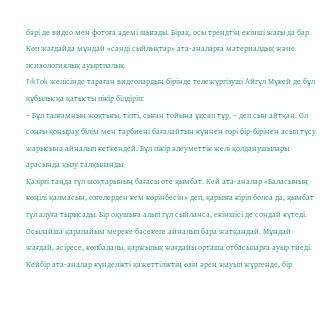бәрі де видео мен фотоға әдемі шығады. Бірақ, осы трендтің екінші жағы да бар. Көп жағдайда мұндай «сәнді сыйлықтар» ата-аналарға материалдық және психологиялық ауыртпалық.
TikTok желісінде тараған видеолардың бірінде тележүргізуші Айгүл Мүкей де бұл құбылысқа қатысты пікір білдіріп:
– Бұл талғамның жоқтығы, тіпті, сыған тойына ұқсап тұр, – деп сын айтқан. Ол соңғы қоңырау білім мен тәрбиені бағалайтын күннен гөрі бір-бірінен асып түсу жарысына айналып кеткендей. Бұл пікір әлеуметтік желі қолданушылары арасында қызу талқыланды.
Қазіргі таңда гүл шоқтарының бағасы өте қымбат. Кей ата-аналар «Баласының көңілі қалмасын, өзгелерден кем көрінбесін» деп, қарызға кіріп болса да, қымбат гүл алуға тырысады. Бір оқушыға алып гүл сыйланса, екіншісі де сондай күтеді. Осылайша қарапайым мереке бәсекеге айналып бара жатқандай. Мұндай жағдай, әсіресе, көпбалалы, қаржылық жағдайы орташа отбасыларға ауыр тиеді. Кейбір ата-аналар күнделікті қажеттіліктің өзін әрең жауып жүргенде, бір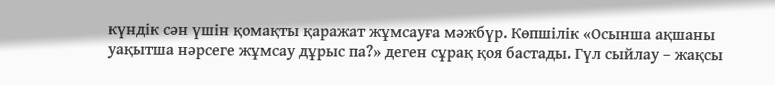күндік сән үшін қомақты қаражат жұмсауға мәжбүр. Көпшілік «Осынша ақшаны уақытша нәрсеге жұмсау дұрыс па?» деген сұрақ қоя бастады. Гүл сыйлау – жақсы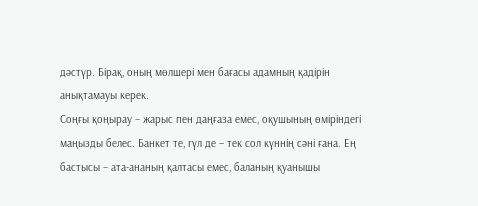дәстүр. Бірақ, оның мөлшері мен бағасы адамның қадірін анықтамауы керек.
Соңғы қоңырау – жарыс пен даңғаза емес, оқушының өміріндегі маңызды белес. Банкет те, гүл де – тек сол күннің сәні ғана. Ең бастысы – ата-ананың қалтасы емес, баланың қуанышы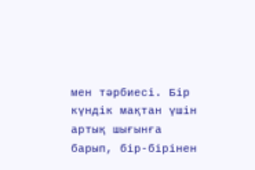мен тәрбиесі. Бір күндік мақтан үшін артық шығынға барып, бір-бірінен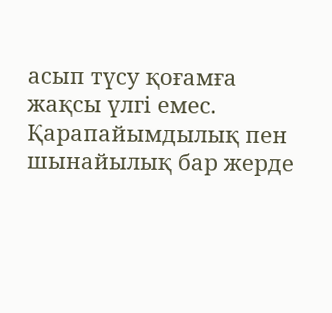асып түсу қоғамға жақсы үлгі емес. Қарапайымдылық пен шынайылық бар жерде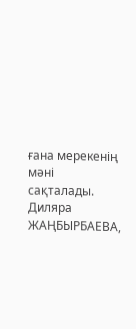ғана мерекенің мәні сақталады.
Диляра ЖАҢБЫРБАЕВА,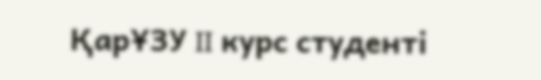ҚарҰЗУ II курс студенті